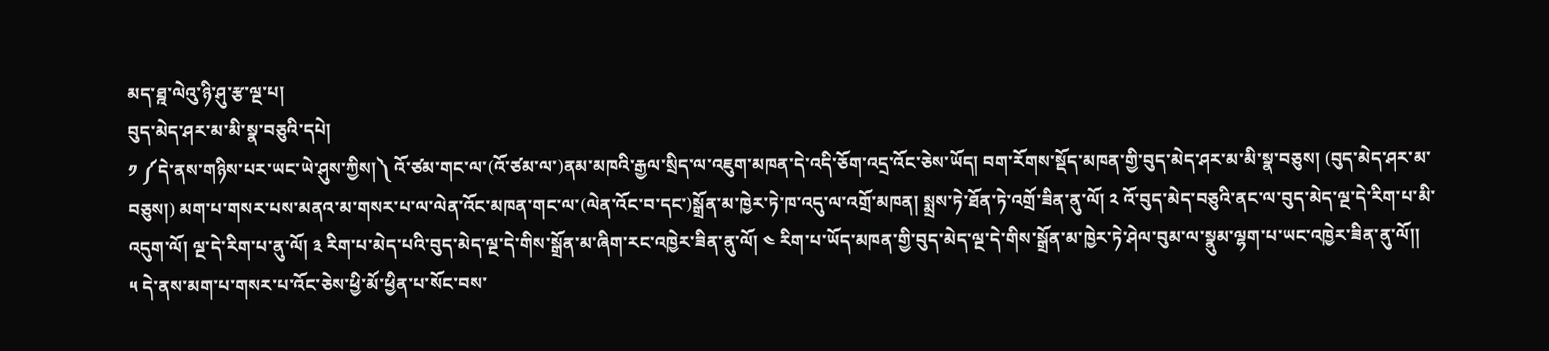མད་ཐྰ་ལེའུ་ཉི་ཤུ་རྩ་ལྔ་པ།
བུད་མེད་ཤར་མ་མི་སྣ་བཅུའི་དཔེ།
༡ ༼དེ་ནས་གཉིས་པར་ཡང་ཡེ་ཤུས་ཀྱིས།༽ འོ་ཙམ་གང་ལ་(འོ་ཙམ་ལ་)ནམ་མཁའི་རྒྱལ་སྲིད་ལ་འཇུག་མཁན་དེ་འདི་ཅོག་འདྲ་འོང་ཅེས་ཡོད། བག་རོགས་སྡོད་མཁན་གྱི་བུད་མེད་ཤར་མ་མི་སྣ་བཅུས། (བུད་མེད་ཤར་མ་བཅུས།) མག་པ་གསར་པས་མནའ་མ་གསར་པ་ལ་ལེན་འོང་མཁན་གང་ལ་(ལེན་འོང་བ་དང་)སྒྲོན་མ་ཁྱེར་ཏེ་ཁ་འདུ་ལ་འགྲོ་མཁན། སྨྲས་ཏེ་ཐོན་ཏེ་འགྲོ་ཟིན་ནུ་ལོ། ༢ འོ་བུད་མེད་བཅུའི་ནང་ལ་བུད་མེད་ལྔ་དེ་རིག་པ་མི་འདུག་ལོ། ལྔ་དེ་རིག་པ་ནུ་ལོ། ༣ རིག་པ་མེད་པའི་བུད་མེད་ལྔ་དེ་གིས་སྒྲོན་མ་ཞིག་རང་འཁྱེར་ཟིན་ནུ་ལོ། ༤ རིག་པ་ཡོད་མཁན་གྱི་བུད་མེད་ལྔ་དེ་གིས་སྒྲོན་མ་ཁྱེར་ཏེ་ཤེལ་བུམ་ལ་སྣུམ་ལྷག་པ་ཡང་འཁྱེར་ཟིན་ནུ་ལོ།།
༥ དེ་ནས་མག་པ་གསར་པ་འོང་ཅེས་ཕྱི་མོ་ཕྱིན་པ་སོང་བས་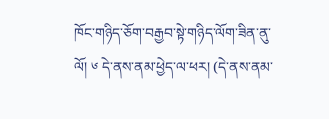ཁོང་གཉིད་ཅོག་བརྒྱབ་སྟེ་གཉིད་ལོག་ཟིན་ནུ་ལོ། ༦ དེ་ནས་ནམ་ཕྱེད་ལ་ཕར། (དེ་ནས་ནམ་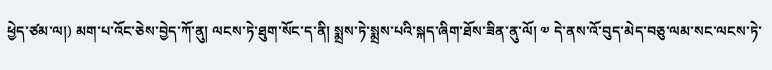ཕྱེད་ཙམ་ལ།) མག་པ་འོང་ཅེས་བྱེད་ཀོ་ནུ། ལངས་ཏེ་ཐུག་སོང་ད་ནི། སྨྲས་ཏེ་སྨྲས་པའི་སྐད་ཞིག་ཐོས་ཟིན་ནུ་ལོ། ༧ དེ་ནས་འོ་བུད་མེད་བཅུ་ལམ་སང་ལངས་ཏེ་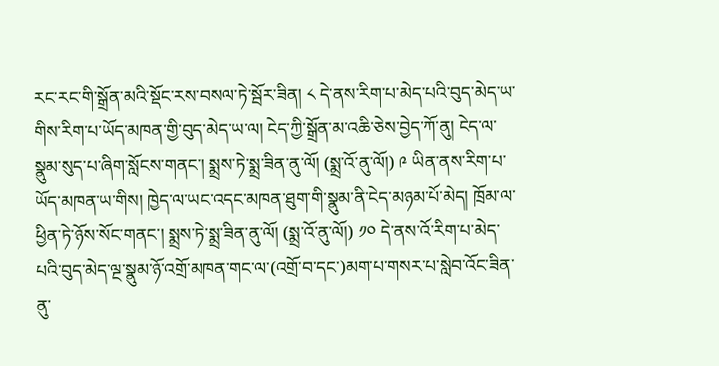རང་རང་གི་སྒྲོན་མའི་སྡོང་རས་བསལ་ཏེ་སྦོར་ཟིན། ༨ དེ་ནས་རིག་པ་མེད་པའི་བུད་མེད་ཡ་གིས་རིག་པ་ཡོད་མཁན་གྱི་བུད་མེད་ཡ་ལ། ངེད་ཀྱི་སྒྲོན་མ་འཆི་ཅེས་བྱེད་ཀོ་ནུ། ངེད་ལ་སྣུམ་སུད་པ་ཞིག་སློངས་གནང་། སྨྲས་ཏེ་སྨྲ་ཟིན་ནུ་ལོ། (སྨྲ་འོ་ནུ་ལོ།) ༩ ཡིན་ནས་རིག་པ་ཡོད་མཁན་ཡ་གིས། ཁྱེད་ལ་ཡང་འདང་མཁན་ཐུག་གི་སྣུམ་ནི་ངེད་མཉམ་པོ་མེད། ཁྲོམ་ལ་ཕྱིན་ཏེ་ཉོས་སོང་གནང་། སྨྲས་ཏེ་སྨྲ་ཟིན་ནུ་ལོ། (སྨྲ་འོ་ནུ་ལོ།) ༡༠ དེ་ནས་འོ་རིག་པ་མེད་པའི་བུད་མེད་ལྔ་སྣུམ་ཉོ་འགྲོ་མཁན་གང་ལ་(འགྲོ་བ་དང་)མག་པ་གསར་པ་སླེབ་འོང་ཟིན་ནུ་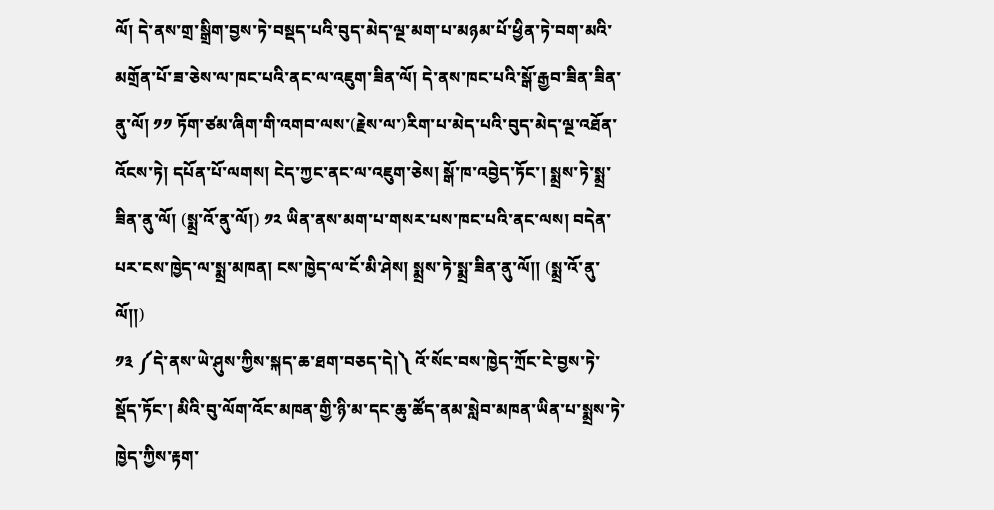ལོ། དེ་ནས་གྲ་སྒྲིག་བྱས་ཏེ་བསྡད་པའི་བུད་མེད་ལྔ་མག་པ་མཉམ་པོ་ཕྱིན་ཏེ་བག་མའི་མགྲོན་པོ་ཟ་ཅེས་ལ་ཁང་པའི་ནང་ལ་འཇུག་ཟིན་ལོ། དེ་ནས་ཁང་པའི་སྒོ་རྒྱབ་ཟིན་ཟིན་ནུ་ལོ། ༡༡ ཏོག་ཙམ་ཞིག་གི་འགབ་ལས་(རྗེས་ལ་)རིག་པ་མེད་པའི་བུད་མེད་ལྔ་འཐོན་འོངས་ཏེ། དཔོན་པོ་ལགས། ངེད་ཀྱང་ནང་ལ་འཇུག་ཅེས། སྒོ་ཁ་འབྱེད་ཏོང་། སྨྲས་ཏེ་སྨྲ་ཟིན་ནུ་ལོ། (སྨྲ་འོ་ནུ་ལོ།) ༡༢ ཡིན་ནས་མག་པ་གསར་པས་ཁང་པའི་ནང་ལས། བདེན་པར་ངས་ཁྱེད་ལ་སྨྲ་མཁན། ངས་ཁྱེད་ལ་ངོ་མི་ཤེས། སྨྲས་ཏེ་སྨྲ་ཟིན་ནུ་ལོ།། (སྨྲ་འོ་ནུ་ལོ།།)
༡༣ ༼དེ་ནས་ཡེ་ཤུས་ཀྱིས་སྐད་ཆ་ཐག་བཅད་དེ།༽ འོ་སོང་བས་ཁྱེད་ཀྲོང་ངེ་བྱས་ཏེ་སྡོད་ཏོང་། མིའི་བུ་ལོག་འོང་མཁན་གྱི་ཉི་མ་དང་ཆུ་ཚོད་ནམ་སླེབ་མཁན་ཡིན་པ་སྨྲས་ཏེ་ཁྱེད་ཀྱིས་རྟག་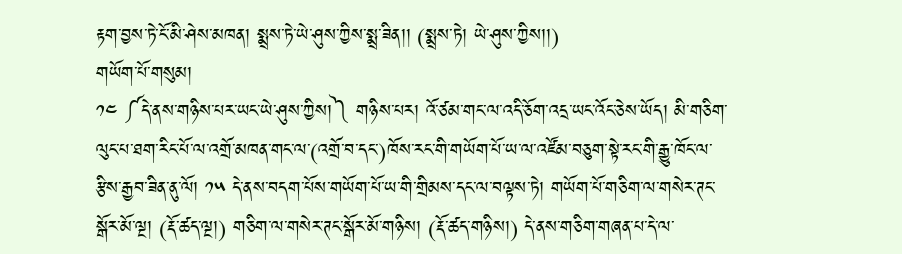རྟག་བྱས་ཏེ་ངོ་མི་ཤེས་མཁན། སྨྲས་ཏེ་ཡེ་ཤུས་ཀྱིས་སྨྲ་ཟིན།། (སྨྲས་ཏེ། ཡེ་ཤུས་ཀྱིས།།)
གཡོག་པོ་གསུམ།
༡༤ ༼དེ་ནས་གཉིས་པར་ཡང་ཡེ་ཤུས་ཀྱིས།༽ གཉིས་པར། འོ་ཙམ་གང་ལ་འདི་ཅོག་འདྲ་ཡང་འོང་ཅེས་ཡོད། མི་གཅིག་ལུང་པ་ཐག་རིང་པོ་ལ་འགྲོ་མཁན་གང་ལ་(འགྲོ་བ་དང་)ཁོས་རང་གི་གཡོག་པོ་ཡ་ལ་འཛོམ་བཅུག་སྟེ་རང་གི་རྒྱུ་ཁོང་ལ་རྩིས་རྒྱབ་ཟིན་ནུ་ལོ། ༡༥ དེ་ནས་བདག་པོས་གཡོག་པོ་ཡ་གི་གྲིམས་དང་ལ་བལྟས་ཏེ། གཡོག་པོ་གཅིག་ལ་གསེར་ཊང་སྒོར་མོ་ལྔ། (རྡོ་ཚད་ལྔ།) གཅིག་ལ་གསེར་ཊང་སྒོར་མོ་གཉིས། (རྡོ་ཚད་གཉིས།) དེ་ནས་གཅིག་གཞན་པ་དེ་ལ་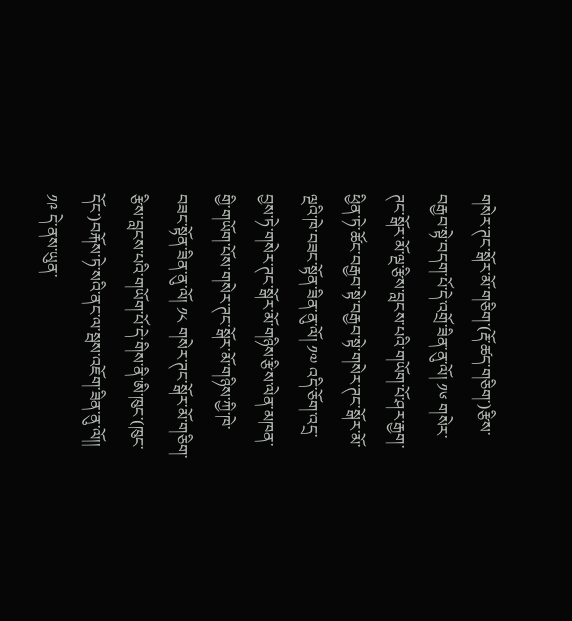གསེར་ཊང་སྒོར་མོ་གཅིག་(རྡོ་ཚད་གཅིག་)རྩིས་བརྒྱབ་སྟེ་བདག་པོ་དེ་འགྲོ་ཟིན་ནུ་ལོ། ༡༦ གསེར་ཊང་སྒོར་མོ་ལྔ་རྩིས་བླངས་པའི་གཡོག་པོ་ཤར་རྒྱག་ཕྱིན་ཏེ་ཚོང་བརྒྱབ་སྟེ་བརྒྱབ་སྟེ་གསེར་ཊང་སྒོར་མོ་ལྔའི་ཁེ་བཟང་སྟོན་ཟིན་ནུ་ལོ། ༡༧ འདི་ཅོག་འདྲ་བྱས་ཏེ་གསེར་ཊང་སྒོར་མོ་གཉིས་རྩིས་ལེན་མཁན་གྱི་གཡོག་པོས་གསེར་ཊང་སྒོར་མོ་གཉིས་ཀྱི་ཁེ་བཟང་སྟོན་ཟིན་ནུ་ལོ། ༡༨ གསེར་ཊང་སྒོར་མོ་གཅིག་རྩིས་བླངས་པའི་གཡོག་པོ་དེ་གིས་ནི་ཨི་ཁུང་(ཁུང་དོང་)བརྐོས་ཏེ་སའི་ནང་ལ་སྦས་འཇོག་ཟིན་ནུ་ལོ།།
༡༩ དེ་ནས་ཡུན་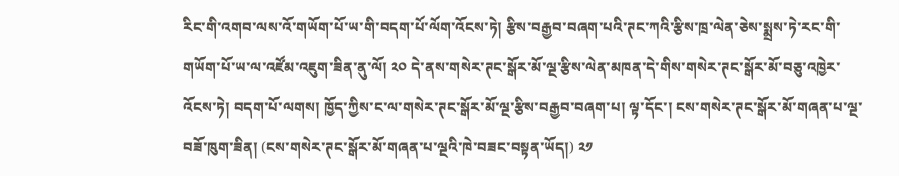རིང་གི་འགབ་ལས་འོ་གཡོག་པོ་ཡ་གི་བདག་པོ་ལོག་འོངས་ཏེ། རྩིས་བརྒྱབ་བཞག་པའི་ཊང་ཀའི་རྩིས་ཁྲ་ལེན་ཅེས་སྨྲས་ཏེ་རང་གི་གཡོག་པོ་ཡ་ལ་འཛོམ་འཇུག་ཟིན་ནུ་ལོ། ༢༠ དེ་ནས་གསེར་ཊང་སྒོར་མོ་ལྔ་རྩིས་ལེན་མཁན་དེ་གིས་གསེར་ཊང་སྒོར་མོ་བཅུ་འཁྱེར་འོངས་ཏེ། བདག་པོ་ལགས། ཁྱོད་ཀྱིས་ང་ལ་གསེར་ཊང་སྒོར་མོ་ལྔ་རྩིས་བརྒྱབ་བཞག་པ། ལྟ་དོང་། ངས་གསེར་ཊང་སྒོར་མོ་གཞན་པ་ལྔ་བཟོ་ཁུག་ཟིན། (ངས་གསེར་ཊང་སྒོར་མོ་གཞན་པ་ལྔའི་ཁེ་བཟང་བསྟན་ཡོད།) ༢༡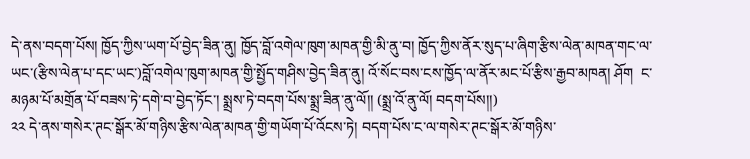དེ་ནས་བདག་པོས། ཁྱོད་ཀྱིས་ཡག་པོ་བྱེད་ཟིན་ནུ། ཁྱོད་བློ་འགེལ་ཁུག་མཁན་གྱི་མི་ནུ་བ། ཁྱོད་ཀྱིས་ནོར་སུད་པ་ཞིག་རྩིས་ལེན་མཁན་གང་ལ་ཡང་(རྩིས་ལེན་པ་དང་ཡང་)བློ་འགེལ་ཁུག་མཁན་གྱི་སྤྱོད་གཤིས་བྱེད་ཟིན་ནུ། འོ་སོང་བས་ངས་ཁྱོད་ལ་ནོར་མང་པོ་རྩིས་རྒྱབ་མཁན། ཤོག  ང་མཉམ་པོ་མགྲོན་པོ་བཟས་ཏེ་དགེ་བ་བྱེད་ཏོང་། སྨྲས་ཏེ་བདག་པོས་སྨྲ་ཟིན་ནུ་ལོ།། (སྨྲ་འོ་ནུ་ལོ། བདག་པོས།།)
༢༢ དེ་ནས་གསེར་ཊང་སྒོར་མོ་གཉིས་རྩིས་ལེན་མཁན་གྱི་གཡོག་པོ་འོངས་ཏེ། བདག་པོས་ང་ལ་གསེར་ཊང་སྒོར་མོ་གཉིས་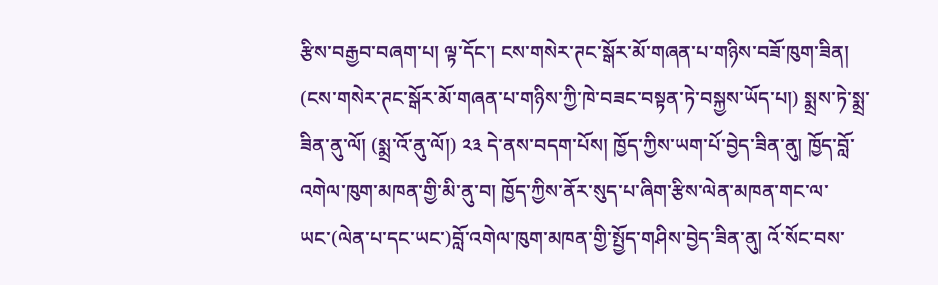རྩིས་བརྒྱབ་བཞག་པ། ལྟ་དོང་། ངས་གསེར་ཊང་སྒོར་མོ་གཞན་པ་གཉིས་བཟོ་ཁུག་ཟིན། (ངས་གསེར་ཊང་སྒོར་མོ་གཞན་པ་གཉིས་ཀྱི་ཁེ་བཟང་བསྟན་ཏེ་བསྐྱས་ཡོད་པ།) སྨྲས་ཏེ་སྨྲ་ཟིན་ནུ་ལོ། (སྨྲ་འོ་ནུ་ལོ།) ༢༣ དེ་ནས་བདག་པོས། ཁྱོད་ཀྱིས་ཡག་པོ་བྱེད་ཟིན་ནུ། ཁྱོད་བློ་འགེལ་ཁུག་མཁན་གྱི་མི་ནུ་བ། ཁྱོད་ཀྱིས་ནོར་སུད་པ་ཞིག་རྩིས་ལེན་མཁན་གང་ལ་ཡང་(ལེན་པ་དང་ཡང་)བློ་འགེལ་ཁུག་མཁན་གྱི་སྤྱོད་གཤིས་བྱེད་ཟིན་ནུ། འོ་སོང་བས་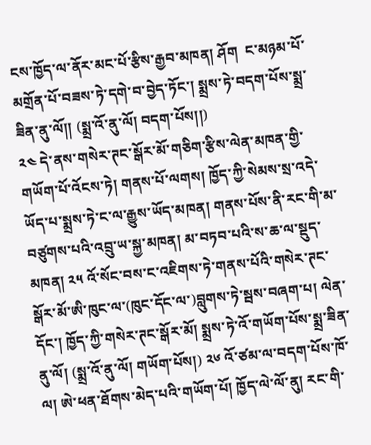ངས་ཁྱོད་ལ་ནོར་མང་པོ་རྩིས་རྒྱབ་མཁན། ཤོག  ང་མཉམ་པོ་མགྲོན་པོ་བཟས་ཏེ་དགེ་བ་བྱེད་ཏོང་། སྨྲས་ཏེ་བདག་པོས་སྨྲ་ཟིན་ནུ་ལོ།། (སྨྲ་འོ་ནུ་ལོ། བདག་པོས།།)
༢༤ དེ་ནས་གསེར་ཊང་སྒོར་མོ་གཅིག་རྩིས་ལེན་མཁན་གྱི་གཡོག་པོ་འོངས་ཏེ། གནས་པོ་ལགས། ཁྱོད་ཀྱི་སེམས་སྲ་འདེ་ཡོད་པ་སྨྲས་ཏེ་ང་ལ་རྒྱུས་ཡོད་མཁན། གནས་པོས་ནི་རང་གི་མ་བཙུགས་པའི་འབྲུ་ཡ་སྐྱ་མཁན། མ་བཏབ་པའི་ས་ཆ་ལ་སྡུད་མཁན། ༢༥ འོ་སོང་བས་ང་འཇིགས་ཏེ་གནས་པོའི་གསེར་ཊང་སྒོར་མོ་ཨི་ཁུང་ལ་(ཁུང་དོང་ལ་)བླུགས་ཏེ་སྦས་བཞག་པ། ལེན་དོང་། ཁྱོད་ཀྱི་གསེར་ཊང་སྒོར་མོ། སྨྲས་ཏེ་འོ་གཡོག་པོས་སྨྲ་ཟིན་ནུ་ལོ། (སྨྲ་འོ་ནུ་ལོ། གཡོག་པོས།) ༢༦ འོ་ཙམ་ལ་བདག་པོས་ཁོ་ལ། ཨེ་ཕན་ཐོགས་མེད་པའི་གཡོག་པོ། ཁྱོད་ལེ་ལོ་ནུ། རང་གི་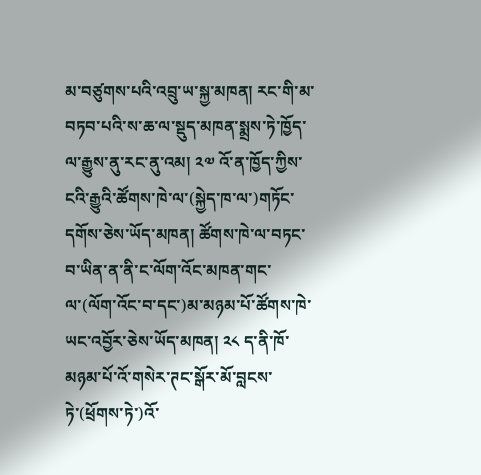མ་བཙུགས་པའི་འབྲུ་ཡ་སྐྱ་མཁན། རང་གི་མ་བཏབ་པའི་ས་ཆ་ལ་སྡུད་མཁན་སྨྲས་ཏེ་ཁྱོད་ལ་རྒྱུས་ནུ་རང་ནུ་འམ། ༢༧ འོ་ན་ཁྱོད་ཀྱིས་ངའི་རྒྱུའི་ཚོགས་ཁེ་ལ་(སྐྱེད་ཁ་ལ་)གཏོང་དགོས་ཅེས་ཡོད་མཁན། ཚོགས་ཁེ་ལ་བཏང་བ་ཡིན་ན་ནི་ང་ལོག་འོང་མཁན་གང་ལ་(ལོག་འོང་བ་དང་)མ་མཉམ་པོ་ཚོགས་ཁེ་ཡང་འབྱོར་ཅེས་ཡོད་མཁན། ༢༨ ད་ནི་ཁོ་མཉམ་པོ་འོ་གསེར་ཊང་སྒོར་མོ་བླངས་ཏེ་(ཕྲོགས་ཏེ་)འོ་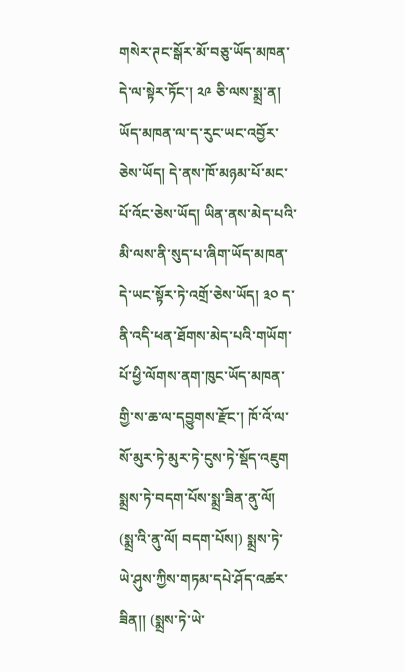གསེར་ཊང་སྒོར་མོ་བཅུ་ཡོད་མཁན་དེ་ལ་སྟེར་ཏོང་། ༢༩ ཅི་ལས་སྨྲ་ན། ཡོད་མཁན་ལ་ད་རུང་ཡང་འབྱོར་ཅེས་ཡོད། དེ་ནས་ཁོ་མཉམ་པོ་མང་པོ་འོང་ཅེས་ཡོད། ཡིན་ནས་མེད་པའི་མི་ལས་ནི་སུད་པ་ཞིག་ཡོད་མཁན་དེ་ཡང་སྟོར་ཏེ་འགྲོ་ཅེས་ཡོད། ༣༠ ད་ནི་འདི་ཕན་ཐོགས་མེད་པའི་གཡོག་པོ་ཕྱི་ལོགས་ནག་ཁུང་ཡོད་མཁན་གྱི་ས་ཆ་ལ་དབྱུགས་རྫོང་། ཁོ་འོ་ལ་སོ་མུར་ཏེ་མུར་ཏེ་ངུས་ཏེ་སྡོད་འཇུག  སྨྲས་ཏེ་བདག་པོས་སྨྲ་ཟིན་ནུ་ལོ། (སྨྲ་འི་ནུ་ལོ། བདག་པོས།) སྨྲས་ཏེ་ཡེ་ཤུས་ཀྱིས་གཏམ་དཔེ་ཤོད་འཚར་ཟིན།། (སྨྲས་ཏེ་ཡེ་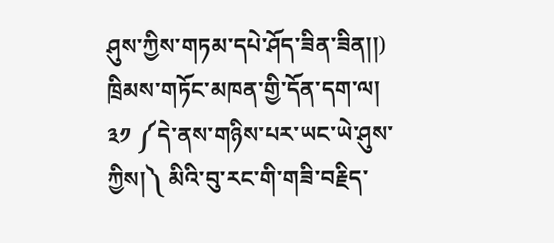ཤུས་ཀྱིས་གཏམ་དཔེ་ཤོད་ཟིན་ཟིན།།)
ཁྲིམས་གཏོང་མཁན་གྱི་དོན་དག་ལ།
༣༡ ༼དེ་ནས་གཉིས་པར་ཡང་ཡེ་ཤུས་ཀྱིས།༽ མིའི་བུ་རང་གི་གཟི་བརྗིད་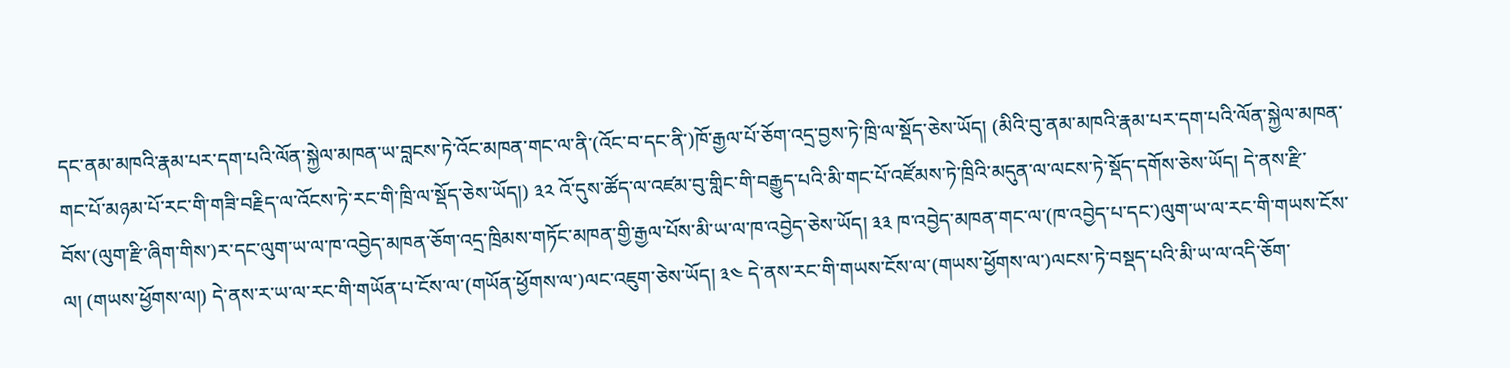དང་ནམ་མཁའི་རྣམ་པར་དག་པའི་ལོན་སྐྱེལ་མཁན་ཡ་བླངས་ཏེ་འོང་མཁན་གང་ལ་ནི་(འོང་བ་དང་ནི་)ཁོ་རྒྱལ་པོ་ཅོག་འདྲ་བྱས་ཏེ་ཁྲི་ལ་སྡོད་ཅེས་ཡོད། (མིའི་བུ་ནམ་མཁའི་རྣམ་པར་དག་པའི་ལོན་སྐྱེལ་མཁན་གང་པོ་མཉམ་པོ་རང་གི་གཟི་བརྗིད་ལ་འོངས་ཏེ་རང་གི་ཁྲི་ལ་སྡོད་ཅེས་ཡོད།) ༣༢ འོ་དུས་ཚོད་ལ་འཛམ་བུ་གླིང་གི་བརྒྱུད་པའི་མི་གང་པོ་འཛོམས་ཏེ་ཁྲིའི་མདུན་ལ་ལངས་ཏེ་སྡོད་དགོས་ཅེས་ཡོད། དེ་ནས་རྫི་བོས་(ལུག་རྫི་ཞིག་གིས་)ར་དང་ལུག་ཡ་ལ་ཁ་འབྱེད་མཁན་ཅོག་འདྲ་ཁྲིམས་གཏོང་མཁན་གྱི་རྒྱལ་པོས་མི་ཡ་ལ་ཁ་འབྱེད་ཅེས་ཡོད། ༣༣ ཁ་འབྱེད་མཁན་གང་ལ་(ཁ་འབྱེད་པ་དང་)ལུག་ཡ་ལ་རང་གི་གཡས་ངོས་ལ། (གཡས་ཕྱོགས་ལ།) དེ་ནས་ར་ཡ་ལ་རང་གི་གཡོན་པ་ངོས་ལ་(གཡོན་ཕྱོགས་ལ་)ལང་འཇུག་ཅེས་ཡོད། ༣༤ དེ་ནས་རང་གི་གཡས་ངོས་ལ་(གཡས་ཕྱོགས་ལ་)ལངས་ཏེ་བསྡད་པའི་མི་ཡ་ལ་འདི་ཅོག་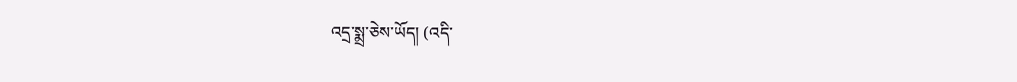འདྲ་སྨྲ་ཅེས་ཡོད། (འདི་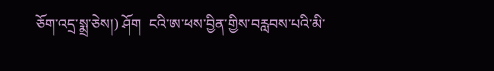ཅོག་འདྲ་སྨྲ་ཅེས།) ཤོག  ངའི་ཨ་ཕས་བྱིན་གྱིས་བརླབས་པའི་མི་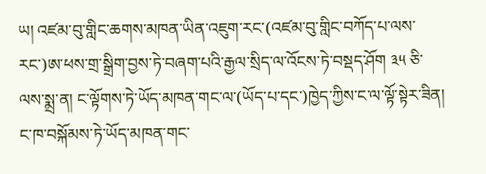ཡ། འཛམ་བུ་གླིང་ཆགས་མཁན་ཡིན་འཇུག་རང་(འཛམ་བུ་གླིང་བཀོད་པ་ལས་རང་)ཨ་ཕས་གྲ་སྒྲིག་བྱས་ཏེ་བཞག་པའི་རྒྱལ་སྲིད་ལ་འོངས་ཏེ་བསྡད་ཤོག ༣༥ ཅི་ལས་སྨྲ་ན། ང་ལྟོགས་ཏེ་ཡོད་མཁན་གང་ལ་(ཡོད་པ་དང་)ཁྱེད་ཀྱིས་ང་ལ་ལྟོ་སྟེར་ཟིན། ང་ཁ་བསྐོམས་ཏེ་ཡོད་མཁན་གང་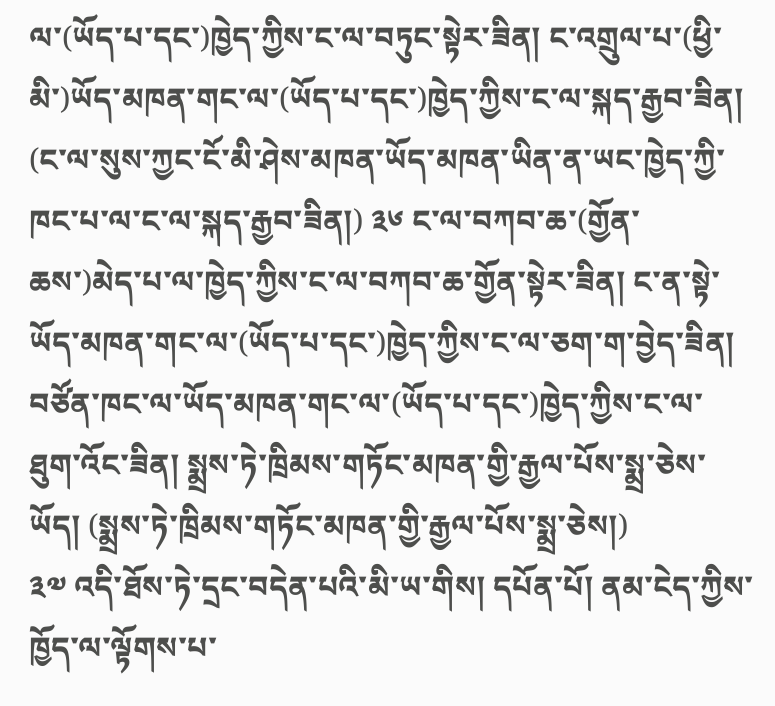ལ་(ཡོད་པ་དང་)ཁྱེད་ཀྱིས་ང་ལ་བཏུང་སྟེར་ཟིན། ང་འགྲུལ་པ་(ཕྱི་མི་)ཡོད་མཁན་གང་ལ་(ཡོད་པ་དང་)ཁྱེད་ཀྱིས་ང་ལ་སྐད་རྒྱབ་ཟིན། (ང་ལ་སུས་ཀྱང་ངོ་མི་ཤེས་མཁན་ཡོད་མཁན་ཡིན་ན་ཡང་ཁྱེད་ཀྱི་ཁང་པ་ལ་ང་ལ་སྐད་རྒྱབ་ཟིན།) ༣༦ ང་ལ་བཀབ་ཆ་(གྱོན་ཆས་)མེད་པ་ལ་ཁྱེད་ཀྱིས་ང་ལ་བཀབ་ཆ་གྱོན་སྟེར་ཟིན། ང་ན་སྟེ་ཡོད་མཁན་གང་ལ་(ཡོད་པ་དང་)ཁྱེད་ཀྱིས་ང་ལ་ཅག་ག་བྱེད་ཟིན། བཙོན་ཁང་ལ་ཡོད་མཁན་གང་ལ་(ཡོད་པ་དང་)ཁྱེད་ཀྱིས་ང་ལ་ཐུག་འོང་ཟིན། སྨྲས་ཏེ་ཁྲིམས་གཏོང་མཁན་གྱི་རྒྱལ་པོས་སྨྲ་ཅེས་ཡོད། (སྨྲས་ཏེ་ཁྲིམས་གཏོང་མཁན་གྱི་རྒྱལ་པོས་སྨྲ་ཅེས།)
༣༧ འདི་ཐོས་ཏེ་དྲང་བདེན་པའི་མི་ཡ་གིས། དཔོན་པོ། ནམ་ངེད་ཀྱིས་ཁྱོད་ལ་ལྟོགས་པ་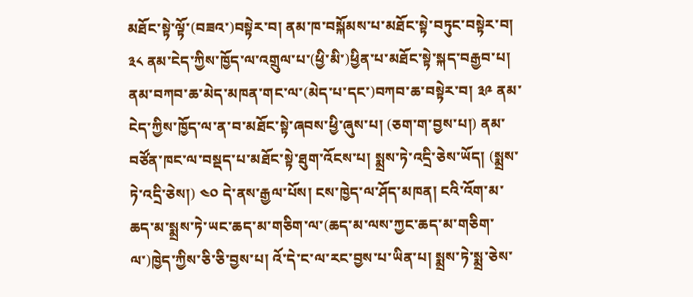མཐོང་སྟེ་ལྟོ་(བཟའ་)བསྟེར་བ། ནམ་ཁ་བསྐོམས་པ་མཐོང་སྟེ་བཏུང་བསྟེར་བ། ༣༨ ནམ་ངེད་ཀྱིས་ཁྱོད་ལ་འགྲུལ་པ་(ཕྱི་མི་)ཕྱིན་པ་མཐོང་སྟེ་སྐད་བརྒྱབ་པ། ནམ་བཀབ་ཆ་མེད་མཁན་གང་ལ་(མེད་པ་དང་)བཀབ་ཆ་བསྟེར་བ། ༣༩ ནམ་ངེད་ཀྱིས་ཁྱོད་ལ་ན་བ་མཐོང་སྟེ་ཞབས་ཕྱི་ཞུས་པ། (ཅག་ག་བྱས་པ།) ནམ་བཙོན་ཁང་ལ་བསྡད་པ་མཐོང་སྟེ་ཐུག་འོངས་པ། སྨྲས་ཏེ་འདྲི་ཅེས་ཡོད། (སྨྲས་ཏེ་འདྲི་ཅེས།) ༤༠ དེ་ནས་རྒྱལ་པོས། ངས་ཁྱེད་ལ་ཤོད་མཁན། ངའི་འོག་མ་ཆད་མ་སྨྲས་ཏེ་ཡང་ཆད་མ་གཅིག་ལ་(ཆད་མ་ལས་ཀྱང་ཆད་མ་གཅིག་ལ་)ཁྱེད་ཀྱིས་ཅི་ཅི་བྱས་པ། འོ་དེ་ང་ལ་རང་བྱས་པ་ཡིན་པ། སྨྲས་ཏེ་སྨྲ་ཅེས་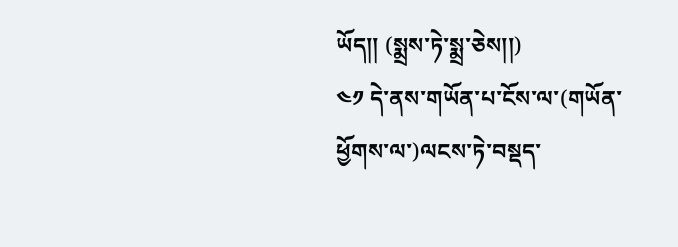ཡོད།། (སྨྲས་ཏེ་སྨྲ་ཅེས།།)
༤༡ དེ་ནས་གཡོན་པ་ངོས་ལ་(གཡོན་ཕྱོགས་ལ་)ལངས་ཏེ་བསྡད་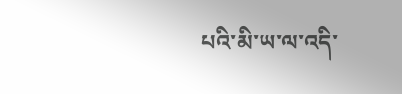པའི་མི་ཡ་ལ་འདི་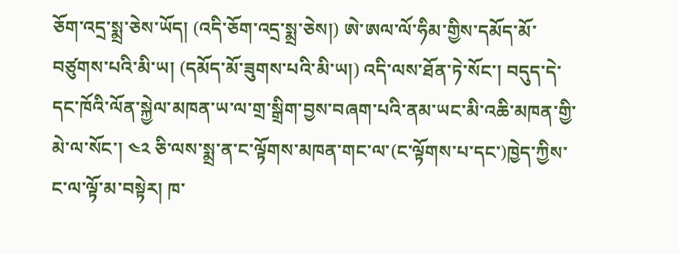ཅོག་འདྲ་སྨྲ་ཅེས་ཡོད། (འདི་ཅོག་འདྲ་སྨྲ་ཅེས།) ཨེ་ཨལ་ལོ་ཧིམ་གྱིས་དམོད་མོ་བཙུགས་པའི་མི་ཡ། (དམོད་མོ་ཟུགས་པའི་མི་ཡ།) འདི་ལས་ཐོན་ཏེ་སོང་། བདུད་དེ་དང་ཁོའི་ལོན་སྐྱེལ་མཁན་ཡ་ལ་གྲ་སྒྲིག་བྱས་བཞག་པའི་ནམ་ཡང་མི་འཆི་མཁན་གྱི་མེ་ལ་སོང་། ༤༢ ཅི་ལས་སྨྲ་ན་ང་ལྟོགས་མཁན་གང་ལ་(ང་ལྟོགས་པ་དང་)ཁྱེད་ཀྱིས་ང་ལ་ལྟོ་མ་བསྟེར། ཁ་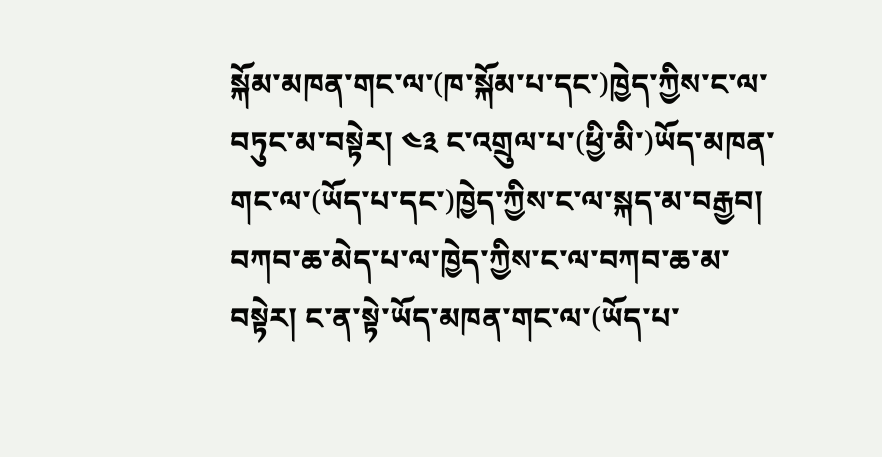སྐོམ་མཁན་གང་ལ་(ཁ་སྐོམ་པ་དང་)ཁྱེད་ཀྱིས་ང་ལ་བཏུང་མ་བསྟེར། ༤༣ ང་འགྲུལ་པ་(ཕྱི་མི་)ཡོད་མཁན་གང་ལ་(ཡོད་པ་དང་)ཁྱེད་ཀྱིས་ང་ལ་སྐད་མ་བརྒྱབ། བཀབ་ཆ་མེད་པ་ལ་ཁྱེད་ཀྱིས་ང་ལ་བཀབ་ཆ་མ་བསྟེར། ང་ན་སྟེ་ཡོད་མཁན་གང་ལ་(ཡོད་པ་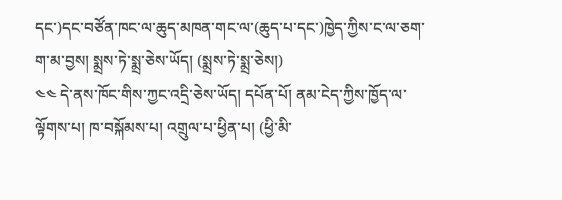དང་)དང་བཙོན་ཁང་ལ་ཆུད་མཁན་གང་ལ་(ཆུད་པ་དང་)ཁྱེད་ཀྱིས་ང་ལ་ཅག་ག་མ་བྱས། སྨྲས་ཏེ་སྨྲ་ཅེས་ཡོད། (སྨྲས་ཏེ་སྨྲ་ཅེས།)
༤༤ དེ་ནས་ཁོང་གིས་ཀྱང་འདྲི་ཅེས་ཡོད། དཔོན་པོ། ནམ་ངེད་ཀྱིས་ཁྱོད་ལ་ལྟོགས་པ། ཁ་བསྐོམས་པ། འགྲུལ་པ་ཕྱིན་པ། (ཕྱི་མི་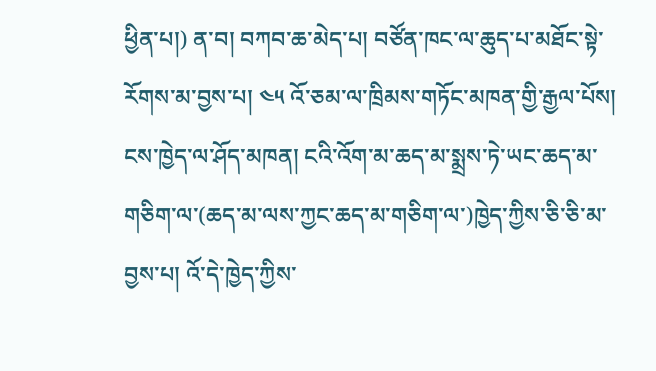ཕྱིན་པ།) ན་བ། བཀབ་ཆ་མེད་པ། བཙོན་ཁང་ལ་ཆུད་པ་མཐོང་སྟེ་རོགས་མ་བྱས་པ། ༤༥ འོ་ཅམ་ལ་ཁྲིམས་གཏོང་མཁན་གྱི་རྒྱལ་པོས། ངས་ཁྱེད་ལ་ཤོད་མཁན། ངའི་འོག་མ་ཆད་མ་སྨྲས་ཏེ་ཡང་ཆད་མ་གཅིག་ལ་(ཆད་མ་ལས་ཀྱང་ཆད་མ་གཅིག་ལ་)ཁྱེད་ཀྱིས་ཅི་ཅི་མ་བྱས་པ། འོ་དེ་ཁྱེད་ཀྱིས་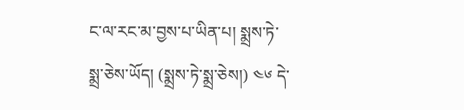ང་ལ་རང་མ་བྱས་པ་ཡིན་པ། སྨྲས་ཏེ་སྨྲ་ཅེས་ཡོད། (སྨྲས་ཏེ་སྨྲ་ཅེས།) ༤༦ དེ་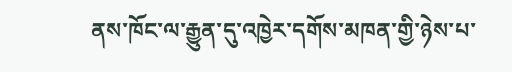ནས་ཁོང་ལ་རྒྱུན་དུ་འཁྱེར་དགོས་མཁན་གྱི་ཉེས་པ་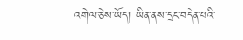འགེལ་ཅེས་ཡོད། ཡིན་ནས་དྲང་བདེན་པའི་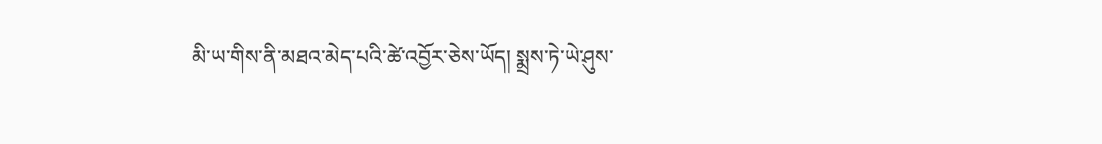མི་ཡ་གིས་ནི་མཐའ་མེད་པའི་ཚེ་འབྱོར་ཅེས་ཡོད། སྨྲས་ཏེ་ཡེ་ཤུས་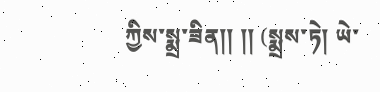ཀྱིས་སྨྲ་ཟིན།། །། (སྨྲས་ཏེ། ཡེ་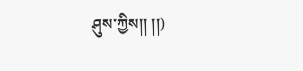ཤུས་ཀྱིས།། །།)